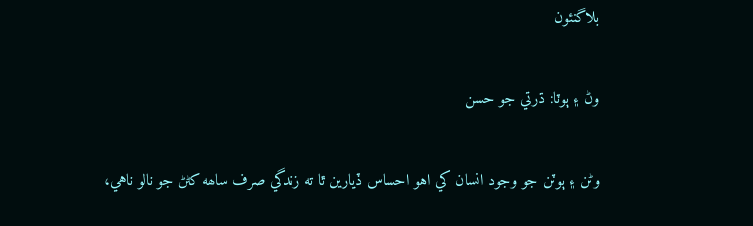بلاگنئون

وڻ ۽ ٻوٽا: ڌرتي جو حسن

وڻن ۽ ٻوٽن جو وجود انسان کي اهو احساس ڏيارين ٿا ته زندگي صرف ساھه کڻڻ جو نالو ناهي،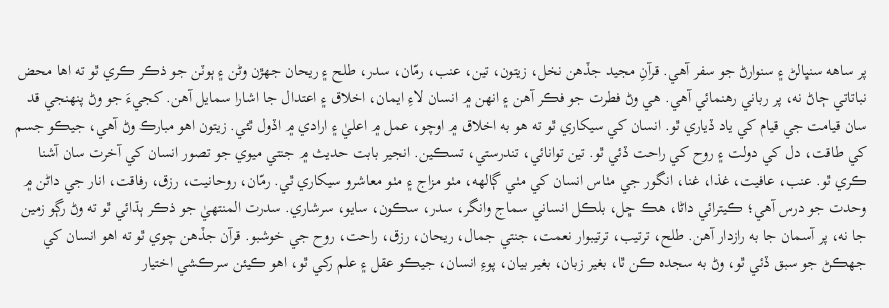پر ساھه سنڀالڻ ۽ سنوارڻ جو سفر آهي. قرآنِ مجيد جڏهن نخل، زيتون، تين، عنب، رمّان، سدر، طلح ۽ ريحان جهڙن وڻن ۽ ٻوٽن جو ذڪر ڪري ٿو ته اها محض نباتاتي ڄاڻ نه، پر رباني رهنمائي آهي. هي وڻ فطرت جو فڪر آهن ۽ انهن ۾ انسان لاءِ ايمان، اخلاق ۽ اعتدال جا اشارا سمايل آهن. کجيءَ جو وڻ پنهنجي قد سان قيامت جي قيام کي ياد ڏياري ٿو. انسان کي سيکاري ٿو ته هو به اخلاق ۾ اوچو، عمل ۾ اعليٰ ۽ ارادي ۾ اڏول ٿئي. زيتون اهو مبارڪ وڻ آهي، جيڪو جسم کي طاقت، دل کي دولت ۽ روح کي راحت ڏئي ٿو. تين توانائي، تندرستي، تسڪين. انجير بابت حديث ۾ جنتي ميوي جو تصور انسان کي آخرت سان آشنا ڪري ٿو. عنب، عافيت، غذا، غنا، انگور جي مٺاس انسان کي مٺي ڳالهه، مٺو مزاج ۽ مٺو معاشرو سيکاري ٿي. رمّان، روحانيت، رزق، رفاقت، انار جي داڻن ۾ وحدت جو درس آهي؛ ڪيترائي داڻا، هڪ ڇل، بلڪل انساني سماج وانگر، سدر، سڪون، سايو، سرشاري. سدرت المنتهيٰ جو ذڪر ٻڌائي ٿو ته وڻ رڳو زمين جا نه، پر آسمان جا به رازدار آهن. طلح، ترتيب، ترتيبوار نعمت، جنتي جمال، ريحان، رزق، راحت، روح جي خوشبو. قرآن جڏهن چوي ٿو ته اهو انسان کي جهڪڻ جو سبق ڏئي ٿو، وڻ به سجدہ ڪن ٿا، بغير زبان، بغير بيان، پوءِ انسان، جيڪو عقل ۽ علم رکي ٿو، اهو ڪيئن سرڪشي اختيار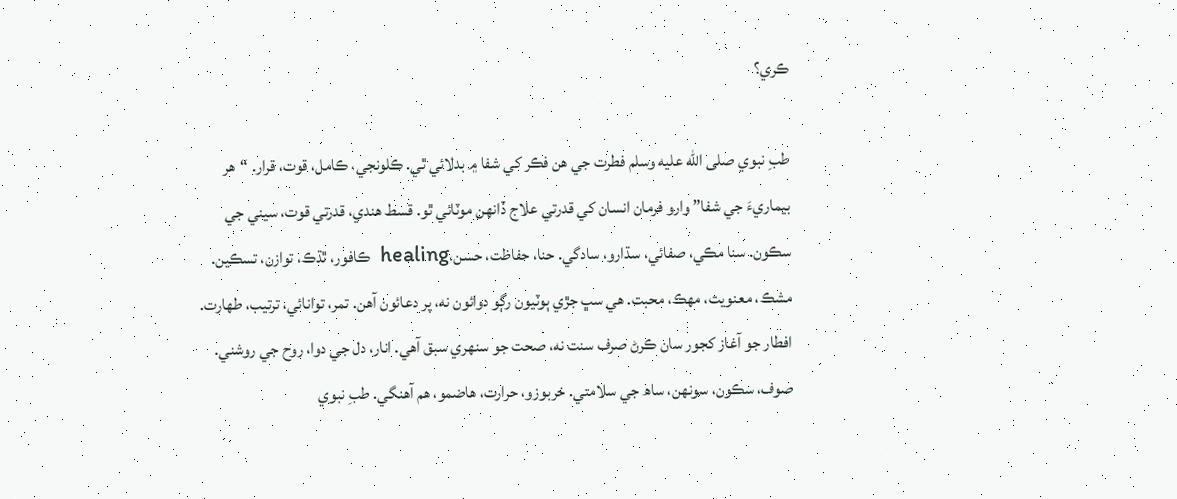ڪري؟

طبِ نبوي صلى الله عليه وسلم فطرت جي هن فڪر کي شفا ۾ بدلائي ٿي. ڪلونجي، ڪامل، قوت، قرار. “هر بيماريءَ جي شفا” وارو فرمان انسان کي قدرتي علاج ڏانهن موٽائي ٿو. قسط هندي، قدرتي قوت، سيني جي سڪون. سنا مڪي، صفائي، سڌارو، سادگي. حنا، حفاظت، حسن،healing  ڪافور، ٿڌڪ، توازن، تسڪين. مشڪ، معنويت، مهڪ، محبت. هي سڀ جڙي ٻوٽيون رڳو دوائون نه، پر دعائون آهن. تمر، توانائي، ترتيب، طهارت. افطار جو آغاز کجور سان ڪرڻ صرف سنت نه، صحت جو سنهري سبق آهي. انار، دل جي دوا، روح جي روشني. صوف، سڪون، سونهن، ساھ جي سلامتي. خربوزو، حرارت، هاضمو، هم آهنگي. طبِ نبوي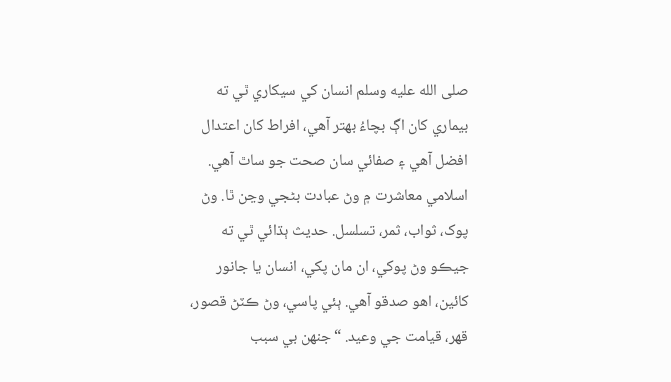صلى الله عليه وسلم انسان کي سيکاري ٿي ته بيماري کان اڳ بچاءُ بهتر آهي، افراط کان اعتدال افضل آهي ۽ صفائي سان صحت جو ساٿ آهي. اسلامي معاشرت ۾ وڻ عبادت بڻجي وڃن ٿا. وڻ پوک، ثواب، ثمر، تسلسل. حديث ٻڌائي ٿي ته جيڪو وڻ پوکي، ان مان پکي، انسان يا جانور کائين، اهو صدقو آهي. ٻئي پاسي، وڻ ڪٽڻ قصور، قهر، قيامت جي وعيد. “جنهن بي سبب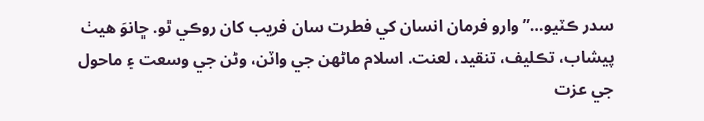سدر ڪٽيو…” وارو فرمان انسان کي فطرت سان فريب کان روڪي ٿو. ڇانوَ هيٺ پيشاب، تڪليف، تنقيد، لعنت. اسلام ماڻهن جي واٽن، وڻن جي وسعت ۽ ماحول جي عزت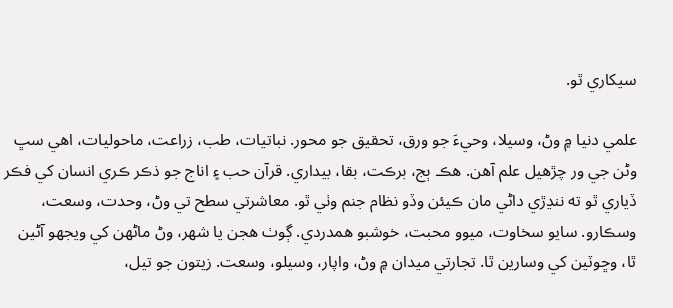سيکاري ٿو.

علمي دنيا ۾ وڻ، وسيلا، وحيءَ جو ورق، تحقيق جو محور. نباتيات، طب، زراعت، ماحوليات، اهي سڀ وڻن جي ور چڙهيل علم آهن. هڪ ٻج، برڪت، بقا، بيداري. قرآن حب ۽ اناج جو ذڪر ڪري انسان کي فڪر ڏياري ٿو ته ننڍڙي داڻي مان ڪيئن وڏو نظام جنم وٺي ٿو. معاشرتي سطح تي وڻ، وحدت، وسعت، وسڪارو. سايو سخاوت، ميوو محبت، خوشبو همدردي. ڳوٺ هجن يا شهر، وڻ ماڻهن کي ويجهو آڻين ٿا، وڇوٽين کي وسارين ٿا. تجارتي ميدان ۾ وڻ، واپار، وسيلو، وسعت. زيتون جو تيل،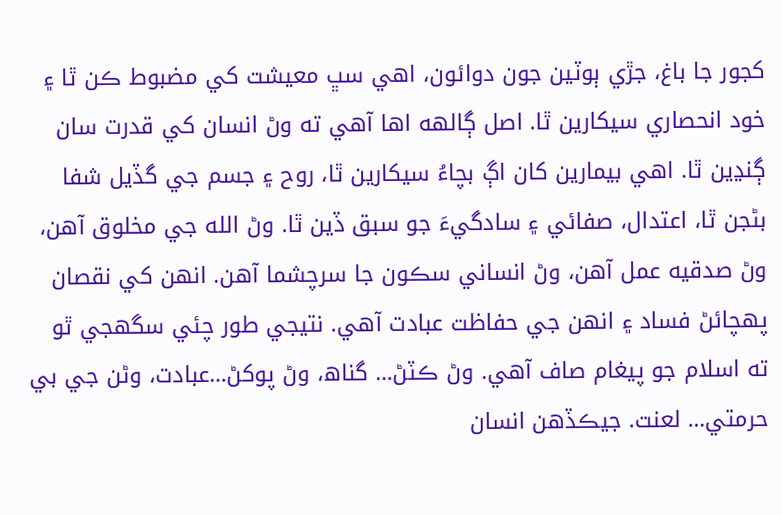کجور جا باغ، جڙي ٻوٽين جون دوائون، اهي سڀ معيشت کي مضبوط ڪن ٿا ۽ خود انحصاري سيکارين ٿا. اصل ڳالهه اها آهي ته وڻ انسان کي قدرت سان ڳنڍين ٿا. اهي بيمارين کان اڳ بچاءُ سيکارين ٿا، روح ۽ جسم جي گڏيل شفا بڻجن ٿا، اعتدال، صفائي ۽ سادگيءَ جو سبق ڏين ٿا. وڻ الله جي مخلوق آهن، وڻ صدقيه عمل آهن، وڻ انساني سڪون جا سرچشما آهن. انهن کي نقصان پهچائڻ فساد ۽ انهن جي حفاظت عبادت آهي. نتيجي طور چئي سگهجي ٿو ته اسلام جو پيغام صاف آهي. وڻ ڪٽڻ… گناھ، وڻ پوکڻ…عبادت، وڻن جي بي حرمتي… لعنت. جيڪڏهن انسان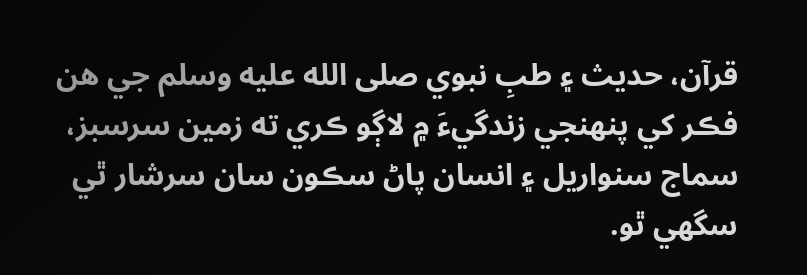قرآن، حديث ۽ طبِ نبوي صلى الله عليه وسلم جي هن فڪر کي پنهنجي زندگيءَ ۾ لاڳو ڪري ته زمين سرسبز، سماج سنواريل ۽ انسان پاڻ سڪون سان سرشار ٿي سگهي ٿو.